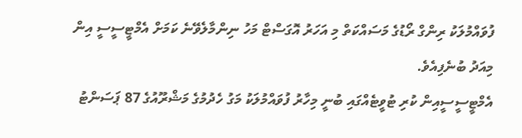ފުވައްމުލަކު ރިންގް ރޯޑުގެ މަސައްކަތް މި އަހަރު އޮގަސްޓް މަހު ނިންމާލެވޭނެ ކަމަށް އެމްޓީސީސީ އިން މިއަދު ބުނެފިއެވެ.
އެމްޓީސީސީއިން ކުރި ޓުވީޓެއްގައި ބުނީ މިހާރު ފުވައްމުލަކު މަގު ހެދުމުގެ މަޝްރޫއުގެ 87 ޕަސަންޓު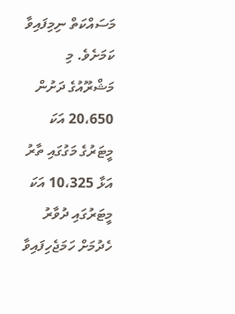މަސައްކަތް ނިމިފައިވާ ކަމަށެވެ. މި މަޝްރޫއުގެ ދަށުން 20،650 އަކަ މީޓަރުގެ މަގުގައި ތާރު އަޅާ 10،325 އަކަ މީޓަރުގައި ދުވާރު ހެދުމަށް ހަމަޖެހިފައިވާ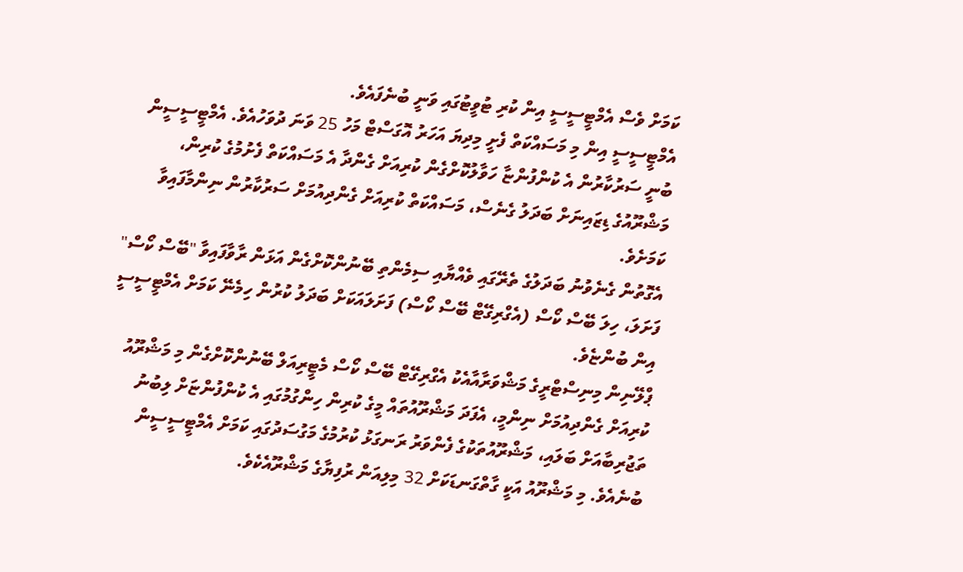ކަމަށް ވެސް އެމްޓީސީސީ އިން ކުރި ޓުވީޓުގައި ވަނީ ބުނެފައެވެ.
އެމްޓީސީސީ އިން މި މަސައްކަތް ފެށީ މިދިޔަ އަހަރު އޮގަސްޓް މަހު 25 ވަނަ ދުވަހުއެވެ. އެމްޓީސީސީން ބުނީ ސަރުކާރުން އެ ކުންފުންޏާ ހަވާލުކޮށްގެން ކުރިއަށް ގެންދާ އެ މަސައްކަތް ފެށުމުގެ ކުރިން، މަޝްރޫއުގެ ޑިޒައިނަށް ބަދަލު ގެނެސް، މަސައްކަތް ކުރިއަށް ގެންދިއުމަށް ސަރުކާރުން ނިންމާފައިވާ ކަމަށެވެ.
އެގޮތުން ގެނެވުނު ބަދަލުގެ ތެރޭގައި ވެއްޔާއި ސިމެންތި ބޭނުންކޮށްގެން އަޅަން ރާވާފައިވާ "ބޭސް ކޯސް" ފަށަލަ، ހިލަ ބޭސް ކޯސް (އެގްރިގޭޓް ބޭސް ކޯސް) ފަށަލައަކަށް ބަދަލު ކުރުން ހިމެނޭ ކަމަށް އެމްޓީސީސީ އިން ބުންޏެވެ.
ޕްލޭނިން މިނިސްޓްރީގެ މަޝްވަރާއާއެކު އެގްރިގޭޓް ބޭސް ކޯސް މެޓީރިއަލް ބޭނުންކޮށްގެން މި މަޝްރޫއު ކުރިއަށް ގެންދިއުމަށް ނިންމީ، އެފަދަ މަޝްރޫއުތައް މީގެ ކުރިން ހިންގުމުގައި އެ ކުންފުންޏަށް ލިބުނު ތަޖުރިބާއަށް ބަލައި، މަޝްރޫއުތަކުގެ ފެންވަރު ރަނގަޅު ކުރުމުގެ މަގުސަދުގައި ކަމަށް އެމްޓީސީސީން ބުނެއެވެ. މި މަޝްރޫއު އަކީ ގާތްގަނޑަކަށް 32 މިލިއަން ރުފިޔާގެ މަޝްރޫއެކެވެ.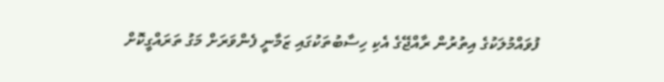ފުވައްމުލަކުގެ އިތުރުން ރާއްޖޭގެ އެކި ހިސާބުތަކުގައި ޒަމާނީ ފެންވަރަށް މަގު ތަރައްގީކޮށް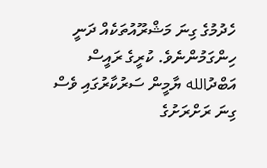ހެދުމުގެ ގިނަ މަޝްރޫއުތަކެއް ދަނީ ހިންގަމުންނެވެ. ކުރީގެ ރައީސް އަބްދުالله ޔާމީން ސަރުކާރުގައި ވެސް ގިނަ ރަށްރަށުގެ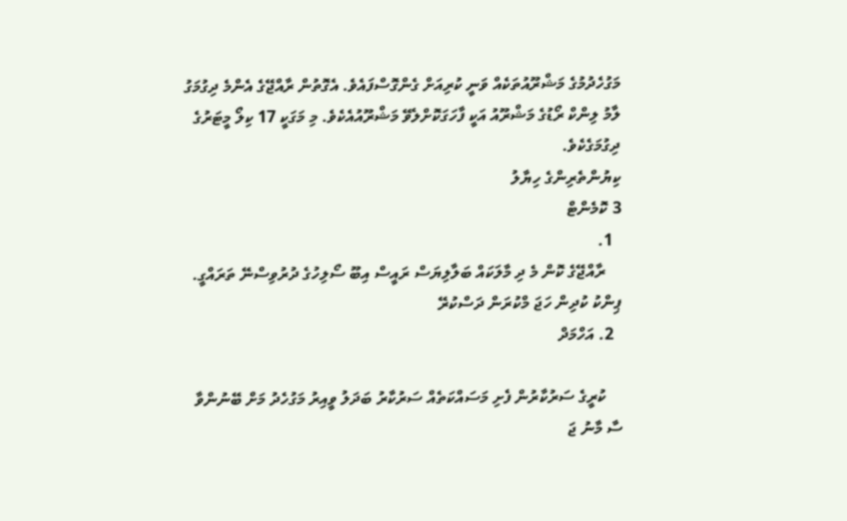މަގުހެދުމުގެ މަޝްރޫއުތަކެއް ވަނީ ކުރިއަށް ގެންގޮސްފައެވެ. އެގޮތުން ރާއްޖޭގެ އެންމެ ދިގުމަގު ލާމު ލިންކް ރޯޑުގެ މަޝްރޫއު އަކީ ފާހަގަކޮށްލެވޭ މަޝްރޫއުއެކެވެ. މި މަގަކީ 17 ކިލޯ މީޓަރުގެ ދިގުމަގެކެވެ.
ކިޔުންތެރިންގެ ހިޔާލު
3 ކޮމެންޓް
  1.
    ރާއްޖޭގެ ކޮން މެ ދި މާލަކައް ބަލާލިޔަސް ރައީސް އިބޫ ސޯލިހުގެ ދުރުވިސްނޭ ތަރައްގީ. ޕިންކު ކުދިން ހަޖަ މްކުރަން ދަސްކުރޭ
  2. އަހްމަދް

    ކުރީގެ ސަރުކާރުން ފެށި މަސައްކަތެއް ސަރުކާރު ބަދަލު ވީއިރު މަގުހެދު މަށް ބޭނުންވާ ސާ މާނު ޖަ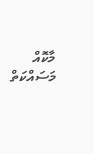މާކޮއް މަސައްކަތް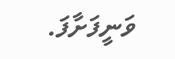ވަނީފަށާފަ.